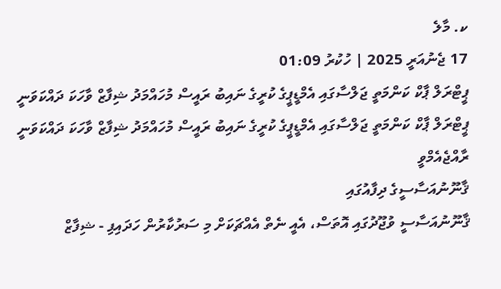ކ. މާލެ
17 ޖެނުއަރީ 2025 | ހުކުރު 01:09
ޕީޓްރަލް ޕާކް ކަންމަތީ ޖަލްސާގައި އެމްޑީޕީގެ ކުރީގެ ނައިބު ރައީސް މުހައްމަދު ޝިފާޒް ވާހަކަ ދައްކަވަނީ
ޕީޓްރަލް ޕާކް ކަންމަތީ ޖަލްސާގައި އެމްޑީޕީގެ ކުރީގެ ނައިބު ރައީސް މުހައްމަދު ޝިފާޒް ވާހަކަ ދައްކަވަނީ
ރާއްޖެއެމްވީ
ޤާނޫނުއަސާސީގެ ދިފާއުގައި
ޤާނޫނުއަސާސީ ވުޖޫދުގައި އޮތަސް، އެއީ ނެތް އެއްޗަކަށް މި ސަރުކާރުން ހަދައިފި - ޝިފާޒް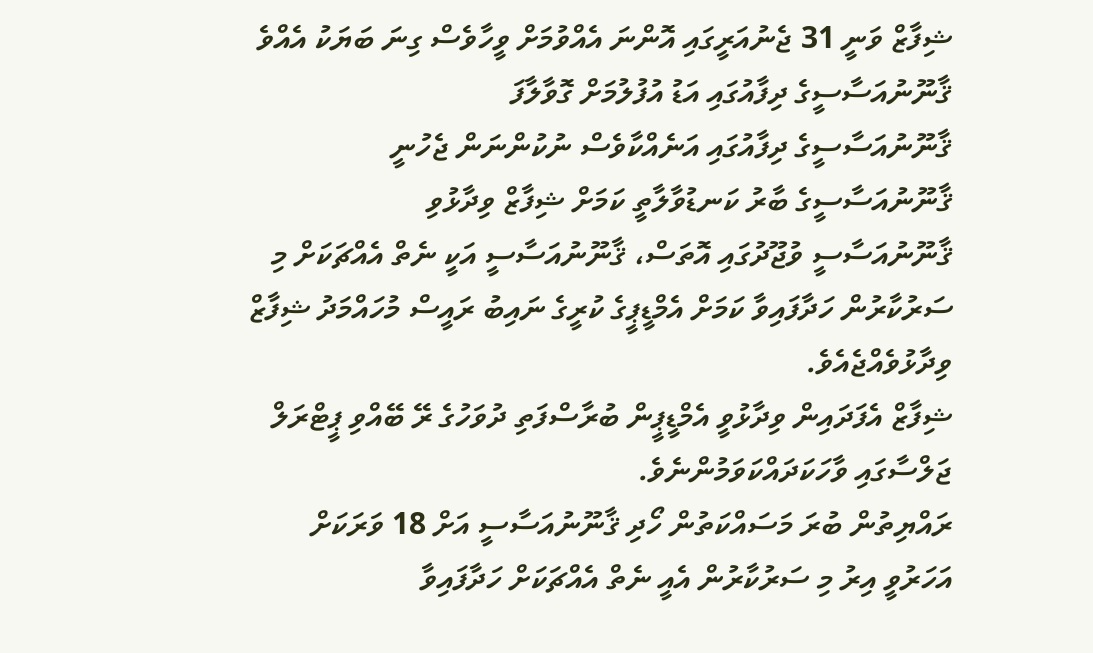ޝިފާޒް ވަނީ 31 ޖެނުއަރީގައި އޮންނަ އެއްވުމަށް ވީހާވެސް ގިނަ ބަޔަކު އެއްވެ ޤާނޫނުއަސާސީގެ ދިފާއުގައި އަޑު އުފުލުމަށް ގޮވާލާފަ
ޤާނޫނުއަސާސީގެ ދިފާއުގައި އަނެއްކާވެސް ނުކުންނަން ޖެހުނީ ޤާނޫނުއަސާސީގެ ބާރު ކަނޑުވާލާތީ ކަމަށް ޝިފާޒް ވިދާޅުވި
ޤާނޫނުއަސާސީ ވުޖޫދުގައި އޮތަސް، ޤާނޫނުއަސާސީ އަކީ ނެތް އެއްޗަކަށް މި ސަރުކާރުން ހަދާފައިވާ ކަމަށް އެމްޑީޕީގެ ކުރީގެ ނައިބު ރައީސް މުހައްމަދު ޝިފާޒް ވިދާޅުވެއްޖެއެވެ.
ޝިފާޒް އެފަދައިން ވިދާޅުވީ އެމްޑީޕީން ބުރާސްފަތި ދުވަހުގެ ރޭ ބޭއްވި ޕީޓްރަލް ޖަލްސާގައި ވާހަކަދައްކަވަމުންނެވެ.
ރައްޔިތުން ބުރަ މަސައްކަތުން ހޯދި ޤާނޫނުއަސާސީ އަށް 18 ވަރަކަށް އަހަރުވީ އިރު މި ސަރުކާރުން އެއީ ނެތް އެއްޗަކަށް ހަދާފައިވާ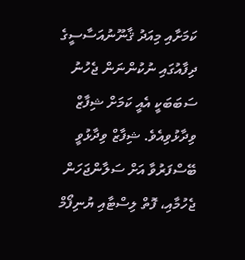ކަމަށާއި މިއަދު ޤާނޫނުއަސާސީގެ ދިފާއުގައި ނުކުންނަން ޖެހުނު ސަބަބަކީ އެއީ ކަމަށް ޝިފާޒް ވިދާޅުވިއެވެ. ޝިފާޒް ވިދާޅުވީ ބޭސްފަރުވާ އަށް ސަލާންޖަހަން ޖެހުމާއި، ފޮތް ލިސްޓާއި ޔުނިފޯމް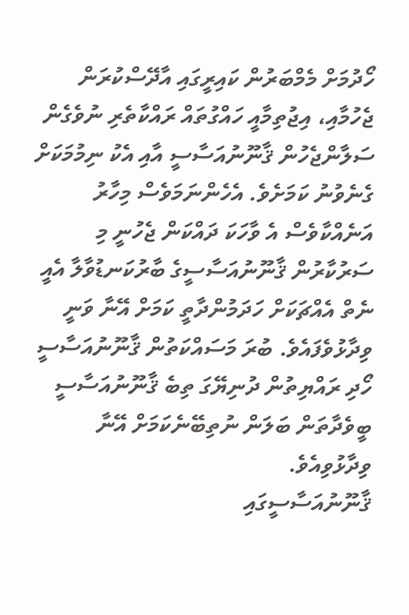ހޯދުމަށް މެމްބަރުން ކައިރީގައި އާދޭސްކުރަން ޖެހުމާއި، އިޖުތިމާއީ ހައްގުތައް ރައްކާތެރި ނުވެގެން ސަލާންޖެހުން ޤާނޫނުއަސާސީ އާއި އެކު ނިމުމަކަށް ގެނެވުނު ކަމަށެވެ. އެހެންނަމަވެސް މިހާރު އަނެއްކާވެސް އެ ވާހަކަ ދައްކަން ޖެހުނީ މި ސަރުކާރުން ޤާނޫނުއަސާސީގެ ބާރުކަނޑުވާލާ އެއީ ނެތް އެއްޗަކަށް ހަދަމުންދާތީ ކަމަށް އޭނާ ވަނީ ވިދާޅުވެފައެވެ. ބުރަ މަސައްކަތުން ޤާނޫނުއަސާސީ ހޯދި ރައްޔިތުން ދުނިޔޭގަ ތިބެ ޤާނޫނުއަސާސީ ބީވެދާތަން ބަލަން ނުތިބޭނެކަމަށް އޭނާ ވިދާޅުވިއެވެ.
ޤާނޫނުއަސާސީގައި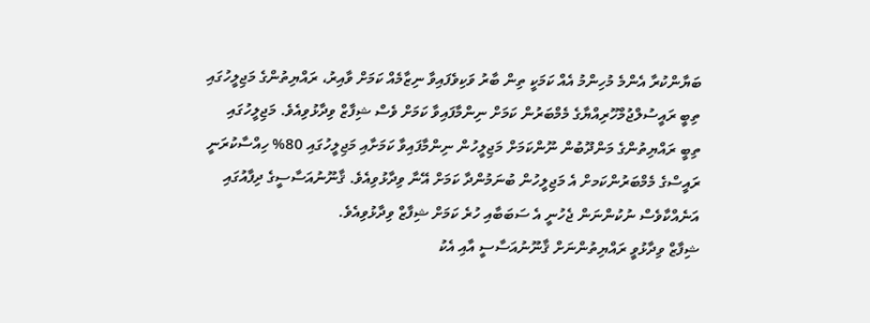ބަޔާންކުރާ އެންމެ މުހިންމު އެއް ކަމަކީ ތިން ބާރު ވަކިވެފައިވާ ނިޒާމެއް ކަމަށް ވާއިރު، ރައްޔިތުންގެ މަޖިލީހުގައި ތިބީ ރައީސުލްޖުމްހޫރިއްޔާގެ މެމްބަރުން ކަމަށް ނިންމާފައިވާ ކަމަށް ވެސް ޝިފާޒް ވިދާޅުވިއެވެ. މަޖިލީހުގައި ތިބީ ރައްޔިތުންގެ މަންދޫބުން ނޫންކަމަށް މަޖިލީހުން ނިންމާފައިވާ ކަމަށާއި މަޖިލީހުގައި 80% ހިއްސާކުރަނީ ރައީސްގެ މެމްބަރުންކަމށް އެ މަޖިލީހުން ބުނަމުންދާ ކަމަށް އޭނާ ވިދާޅުވިއެވެ. ޤާނޫނުއަސާސީގެ ދިފާއުގައި އަނެއްކާވެސް ނުކުންނަން ޖެހުނީ އެ ސަބަބާއި ހުރެ ކަމަށް ޝިފާޒް ވިދާޅުވިއެވެ.
ޝިފާޒް ވިދާޅުވީ ރައްޔިތުންނަށް ޤާނޫނުއަސާސީ އާއި އެކު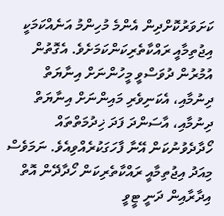ކަށަވަރުކޮށްދިން އެންމެ މުހިންމު އަނެއްކަމަކީ އިޖުތިމާއީ ރައްކާތެރިކަންކަމަށެވެ. އެގޮތުން އުމުރުން ދުވަސްވީ މީހުންނަށް އިނާޔަތް ދިނުމާއި، އެކަނިވެރި މައިންނަށް އިނާޔަތް ދިނުމާއި، އާސަންދަ ފަދަ ޚިދުމަތްތައް ހޯދާދެވުނުކަން އޭނާ ފާހަގަކުރެއްވިއެވެ. ނަމަވެސް މިއަދު އިޖުތިމާއީ ރައްކާތެރިކަން ހޯދާދޭން އޮތް އިދާރާއިން ދަނީ ޓީވީ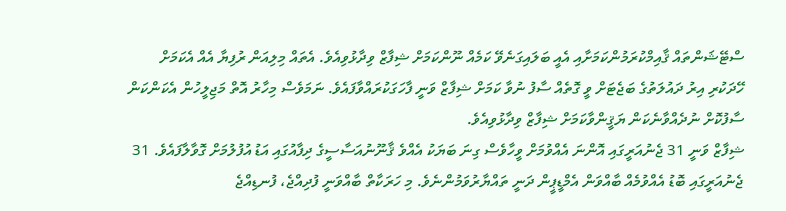ސްޓޭޝަންތައް ޤާއިމްކުރަމުންކަމަށާއި އެއީ ބަލައިގަނެވޭ ކަމެއް ނޫންކަމަށް ޝިފާޒް ވިދާޅުވިއެވެ. އެތައް މިލިއަން ރުފިޔާ އެއް އެކަމަށް ހޭދަކުރި އިރު ދައުލަތުގެ ބަޖެޓަށް ވީ ގޮތެއް ސާފު ނުވާ ކަމަށް ޝިފާޒް ވަނީ ފާހަގަކުރައްވާފައެވެ. ނަމަވެސް މިހާރު އޮތް މަޖިލީހުން އެކަންކަން ސާފުކޮށް ނުދެއްވާނެކަން ޔަޤީންވާކަމަށް ޝިފާޒް ވިދާޅުވިއެވެ.
ޝިފާޒް ވަނީ 31 ޖެނުއަރީގައި އޮންނަ އެއްވުމަށް ވީހާވެސް ގިނަ ބަޔަކު އެއްވެ ޤާނޫނުއަސާސީގެ ދިފާއުގައި އަޑު އުފުލުމަށް ގޮވާލާފައެވެ. 31 ޖެނުއަރީގައި ބޮޑު އެއްވުމެއް ބާއްވަން އެމްޑީޕީން ދަނީ ތައްޔާރުވަމުންނެވެ. މި ހަރަކާތް ބާއްވަނީ ފުދިއްޖެ، ފުނޑިއްޖެ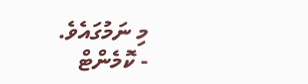މި ނަމުގައެވެ.
- ކޮމެންޓް